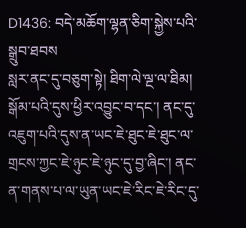D1436: བདེ་མཆོག་ལྷན་ཅིག་སྐྱེས་པའི་སྒྲུབ་ཐབས
སླར་ནང་དུ་བཅུག་སྟེ། ཐིག་ལེ་ལྔ་ལ་ཐིམ། སྒོམ་པའི་དུས་ཕྱིར་འབྱུང་བ་དང་། ནང་དུ་འཇུག་པའི་དུས་ན་ཡང་ཇེ་ཐུང་ཇེ་ཐུང་ལ་གྲངས་ཀྱང་ཇེ་ཉུང་ཇེ་ཉུང་དུ་བྱ་ཞིང་། ནང་ན་གནས་པ་ལ་ཡུན་ཡང་ཇེ་རིང་ཇེ་རིང་དུ་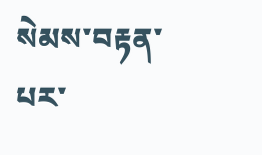སེམས་བརྟན་པར་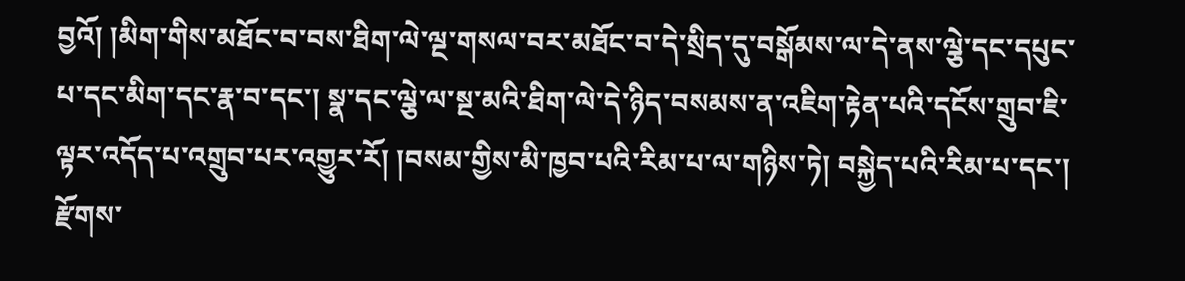བྱའོ། །མིག་གིས་མཐོང་བ་བས་ཐིག་ལེ་ལྔ་གསལ་བར་མཐོང་བ་དེ་སྲིད་དུ་བསྒོམས་ལ་དེ་ནས་ལྕེ་དང་དཔུང་པ་དང་མིག་དང་རྣ་བ་དང་། སྣ་དང་ལྕེ་ལ་སྔ་མའི་ཐིག་ལེ་དེ་ཉིད་བསམས་ན་འཇིག་རྟེན་པའི་དངོས་གྲུབ་ཇི་ལྟར་འདོད་པ་འགྲུབ་པར་འགྱུར་རོ། །བསམ་གྱིས་མི་ཁྱབ་པའི་རིམ་པ་ལ་གཉིས་ཏེ། བསྐྱེད་པའི་རིམ་པ་དང་། རྫོགས་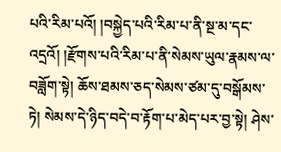པའི་རིམ་པའོ། །བསྐྱེད་པའི་རིམ་པ་ནི་སྔ་མ་དང་འདྲའོ། །རྫོགས་པའི་རིམ་པ་ནི་སེམས་ཡུལ་རྣམས་ལ་བཟློག་སྟེ། ཆོས་ཐམས་ཅད་སེམས་ཙམ་དུ་བསྒོམས་ཏེ། སེམས་དེ་ཉིད་བདེ་བ་རྟོག་པ་མེད་པར་བྱ་སྟེ། ཤེས་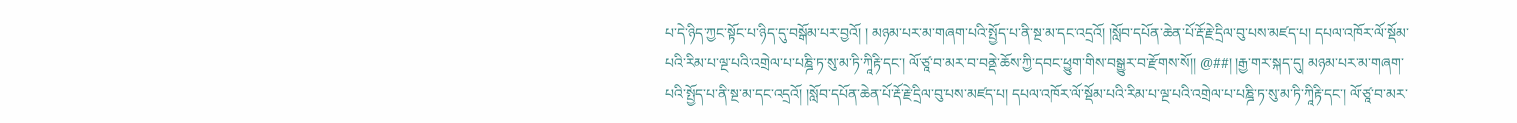པ་དེ་ཉིད་ཀྱང་སྟོང་པ་ཉིད་དུ་བསྒོམ་པར་བྱའོ། ། མཉམ་པར་མ་གཞག་པའི་སྤྱོད་པ་ནི་སྔ་མ་དང་འདྲའོ། །སློབ་དཔོན་ཆེན་པོ་རྡོ་རྗེ་དྲིལ་བུ་པས་མཛད་པ། དཔལ་འཁོར་ལོ་སྡོམ་པའི་རིམ་པ་ལྔ་པའི་འགྲེལ་པ་པཎྜི་ཏ་སུ་མ་ཏི་ཀཱིརྟི་དང་། ལོ་ཙཱ་བ་མར་བ་བནྡེ་ཆོས་ཀྱི་དབང་ཕྱུག་གིས་བསྒྱུར་བ་རྫོགས་སོ།། @##། །རྒྱ་གར་སྐད་དུ། མཉམ་པར་མ་གཞག་པའི་སྤྱོད་པ་ནི་སྔ་མ་དང་འདྲའོ། །སློབ་དཔོན་ཆེན་པོ་རྡོ་རྗེ་དྲིལ་བུ་པས་མཛད་པ། དཔལ་འཁོར་ལོ་སྡོམ་པའི་རིམ་པ་ལྔ་པའི་འགྲེལ་པ་པཎྜི་ཏ་སུ་མ་ཏི་ཀཱིརྟི་དང་། ལོ་ཙཱ་བ་མར་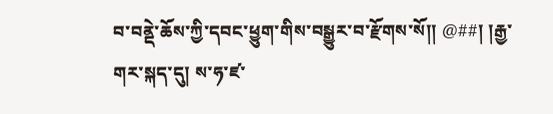བ་བནྡེ་ཆོས་ཀྱི་དབང་ཕྱུག་གིས་བསྒྱུར་བ་རྫོགས་སོ།། @##། །རྒྱ་གར་སྐད་དུ། ས་ཧ་ཛ་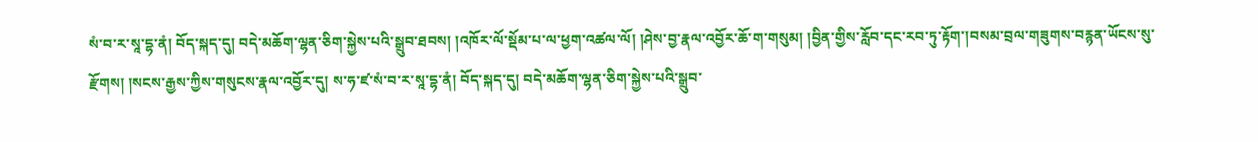སཾ་བ་ར་སཱ་དྷ་ནཾ། བོད་སྐད་དུ། བདེ་མཆོག་ལྷན་ཅིག་སྐྱེས་པའི་སྒྲུབ་ཐབས། །འཁོར་ལོ་སྡོམ་པ་ལ་ཕྱག་འཚལ་ལོ། །ཤེས་བྱ་རྣལ་འབྱོར་ཆོ་ག་གསུམ། །བྱིན་གྱིས་རློབ་དང་རབ་ཏུ་རྟོག་།བསམ་བྲལ་གཟུགས་བརྙན་ཡོངས་སུ་རྫོགས། །སངས་རྒྱས་ཀྱིས་གསུངས་རྣལ་འབྱོར་དུ། ས་ཧ་ཛ་སཾ་བ་ར་སཱ་དྷ་ནཾ། བོད་སྐད་དུ། བདེ་མཆོག་ལྷན་ཅིག་སྐྱེས་པའི་སྒྲུབ་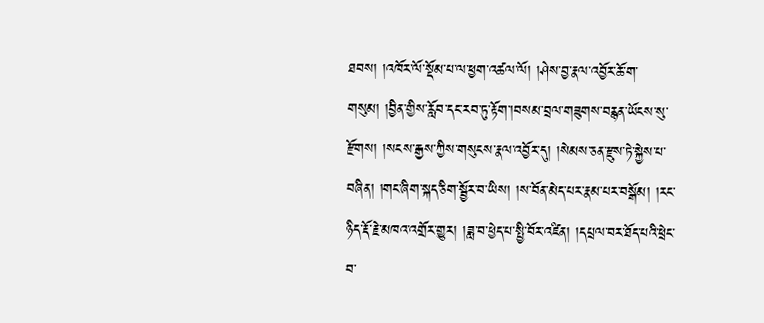ཐབས། །འཁོར་ལོ་སྡོམ་པ་ལ་ཕྱག་འཚལ་ལོ། །ཤེས་བྱ་རྣལ་འབྱོར་ཆོ་ག་གསུམ། །བྱིན་གྱིས་རློབ་དང་རབ་ཏུ་རྟོག་།བསམ་བྲལ་གཟུགས་བརྙན་ཡོངས་སུ་རྫོགས། །སངས་རྒྱས་ཀྱིས་གསུངས་རྣལ་འབྱོར་དུ། །སེམས་ཅན་རྫུས་ཏེ་སྐྱེས་པ་བཞིན། །གང་ཞིག་སྐད་ཅིག་སྦྱོར་བ་ཡིས། །ས་བོན་མེད་པར་རྣམ་པར་བསྒོམ། །རང་ཉིད་རྡོ་རྗེ་མཁའ་འགྲོར་གྱུར། །ཟླ་བ་ཕྱེད་པ་སྤྱི་བོར་འཛིན། །དཔྲལ་བར་ཐོད་པའི་ཕྲེང་བ་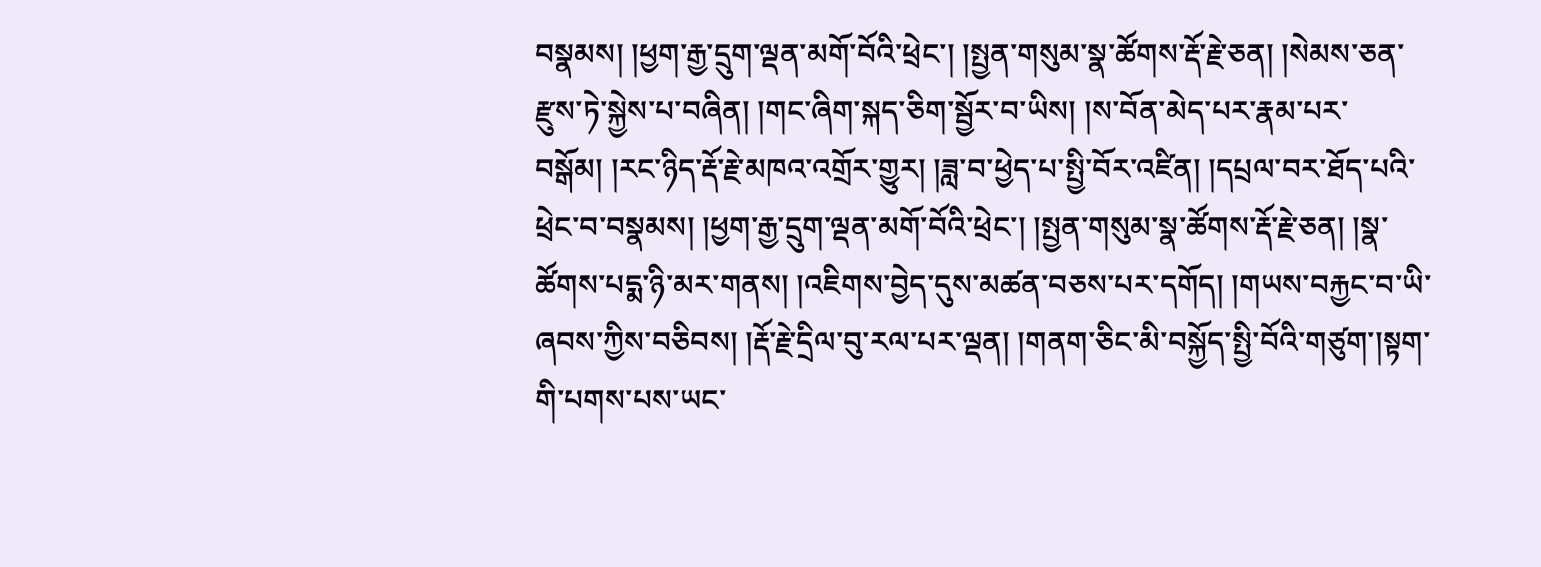བསྣམས། །ཕྱག་རྒྱ་དྲུག་ལྡན་མགོ་བོའི་ཕྲེང་། །སྤྱན་གསུམ་སྣ་ཚོགས་རྡོ་རྗེ་ཅན། །སེམས་ཅན་རྫུས་ཏེ་སྐྱེས་པ་བཞིན། །གང་ཞིག་སྐད་ཅིག་སྦྱོར་བ་ཡིས། །ས་བོན་མེད་པར་རྣམ་པར་བསྒོམ། །རང་ཉིད་རྡོ་རྗེ་མཁའ་འགྲོར་གྱུར། །ཟླ་བ་ཕྱེད་པ་སྤྱི་བོར་འཛིན། །དཔྲལ་བར་ཐོད་པའི་ཕྲེང་བ་བསྣམས། །ཕྱག་རྒྱ་དྲུག་ལྡན་མགོ་བོའི་ཕྲེང་། །སྤྱན་གསུམ་སྣ་ཚོགས་རྡོ་རྗེ་ཅན། །སྣ་ཚོགས་པདྨ་ཉི་མར་གནས། །འཇིགས་བྱེད་དུས་མཚན་བཅས་པར་དགོད། །གཡས་བརྐྱང་བ་ཡི་ཞབས་ཀྱིས་བཅིབས། །རྡོ་རྗེ་དྲིལ་བུ་རལ་པར་ལྡན། །གནག་ཅིང་མི་བསྐྱོད་སྤྱི་བོའི་གཙུག་།སྟག་གི་པགས་པས་ཡང་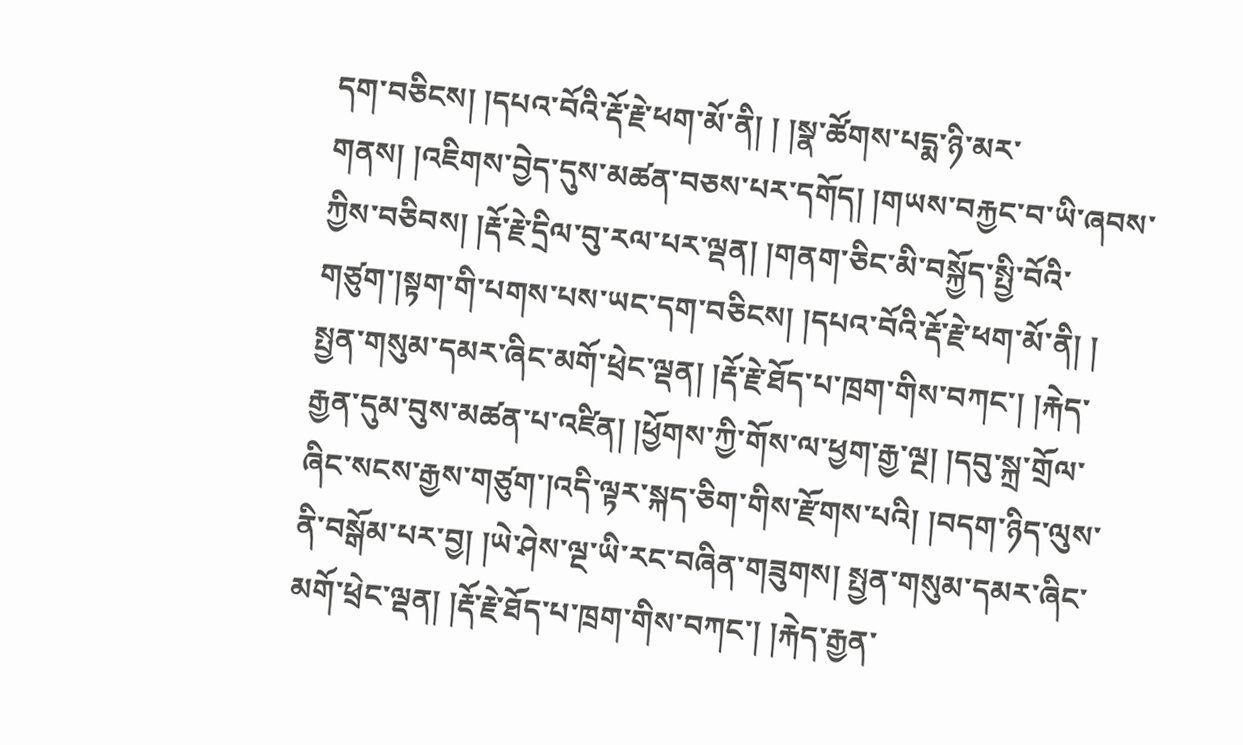དག་བཅིངས། །དཔའ་བོའི་རྡོ་རྗེ་ཕག་མོ་ནི། ། །སྣ་ཚོགས་པདྨ་ཉི་མར་གནས། །འཇིགས་བྱེད་དུས་མཚན་བཅས་པར་དགོད། །གཡས་བརྐྱང་བ་ཡི་ཞབས་ཀྱིས་བཅིབས། །རྡོ་རྗེ་དྲིལ་བུ་རལ་པར་ལྡན། །གནག་ཅིང་མི་བསྐྱོད་སྤྱི་བོའི་གཙུག་།སྟག་གི་པགས་པས་ཡང་དག་བཅིངས། །དཔའ་བོའི་རྡོ་རྗེ་ཕག་མོ་ནི། ། སྤྱན་གསུམ་དམར་ཞིང་མགོ་ཕྲེང་ལྡན། །རྡོ་རྗེ་ཐོད་པ་ཁྲག་གིས་བཀང་། །རྐེད་རྒྱན་དུམ་བུས་མཚན་པ་འཛིན། །ཕྱོགས་ཀྱི་གོས་ལ་ཕྱག་རྒྱ་ལྔ། །དབུ་སྐྲ་གྲོལ་ཞིང་སངས་རྒྱས་གཙུག་།འདི་ལྟར་སྐད་ཅིག་གིས་རྫོགས་པའི། །བདག་ཉིད་ལུས་ནི་བསྒོམ་པར་བྱ། །ཡེ་ཤེས་ལྔ་ཡི་རང་བཞིན་གཟུགས། སྤྱན་གསུམ་དམར་ཞིང་མགོ་ཕྲེང་ལྡན། །རྡོ་རྗེ་ཐོད་པ་ཁྲག་གིས་བཀང་། །རྐེད་རྒྱན་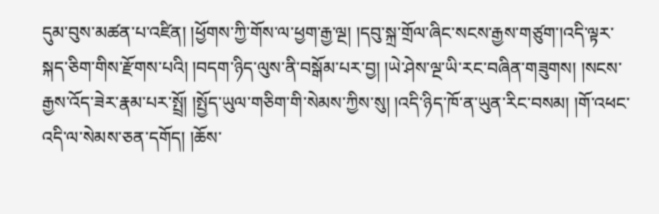དུམ་བུས་མཚན་པ་འཛིན། །ཕྱོགས་ཀྱི་གོས་ལ་ཕྱག་རྒྱ་ལྔ། །དབུ་སྐྲ་གྲོལ་ཞིང་སངས་རྒྱས་གཙུག་།འདི་ལྟར་སྐད་ཅིག་གིས་རྫོགས་པའི། །བདག་ཉིད་ལུས་ནི་བསྒོམ་པར་བྱ། །ཡེ་ཤེས་ལྔ་ཡི་རང་བཞིན་གཟུགས། །སངས་རྒྱས་འོད་ཟེར་རྣམ་པར་སྤྲོ། །སྤྱོད་ཡུལ་གཅིག་གི་སེམས་ཀྱིས་སུ། །འདི་ཉིད་ཁོ་ན་ཡུན་རིང་བསམ། །གོ་འཕང་འདི་ལ་སེམས་ཅན་དགོད། །ཆོས་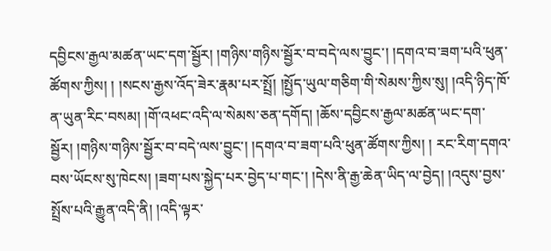དབྱིངས་རྒྱལ་མཚན་ཡང་དག་སྦྱོར། །གཉིས་གཉིས་སྦྱོར་བ་བདེ་ལས་བྱུང་། །དགའ་བ་ཟག་པའི་ཕུན་ཚོགས་ཀྱིས། ། །སངས་རྒྱས་འོད་ཟེར་རྣམ་པར་སྤྲོ། །སྤྱོད་ཡུལ་གཅིག་གི་སེམས་ཀྱིས་སུ། །འདི་ཉིད་ཁོ་ན་ཡུན་རིང་བསམ། །གོ་འཕང་འདི་ལ་སེམས་ཅན་དགོད། །ཆོས་དབྱིངས་རྒྱལ་མཚན་ཡང་དག་སྦྱོར། །གཉིས་གཉིས་སྦྱོར་བ་བདེ་ལས་བྱུང་། །དགའ་བ་ཟག་པའི་ཕུན་ཚོགས་ཀྱིས། ། རང་རིག་དགའ་བས་ཡོངས་སུ་ཁེངས། །ཟག་པས་སྐྱེད་པར་བྱེད་པ་གང་། །དེས་ནི་རྒྱ་ཆེན་ཡིད་ལ་བྱེད། །འདུས་བྱས་སྤྲོས་པའི་རྒྱུན་འདི་ནི། །འདི་ལྟར་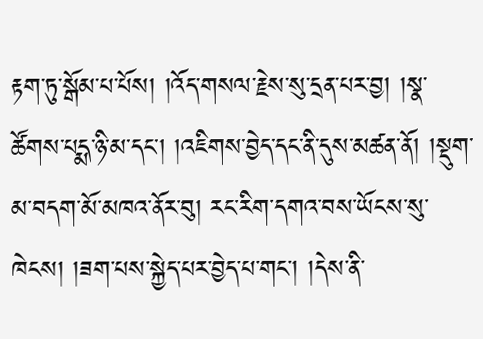རྟག་ཏུ་སྒོམ་པ་པོས། །འོད་གསལ་རྗེས་སུ་དྲན་པར་བྱ། །སྣ་ཚོགས་པདྨ་ཉི་མ་དང་། །འཇིགས་བྱེད་དང་ནི་དུས་མཚན་ནོ། །སྡུག་མ་བདག་མོ་མཁའ་ནོར་བུ། རང་རིག་དགའ་བས་ཡོངས་སུ་ཁེངས། །ཟག་པས་སྐྱེད་པར་བྱེད་པ་གང་། །དེས་ནི་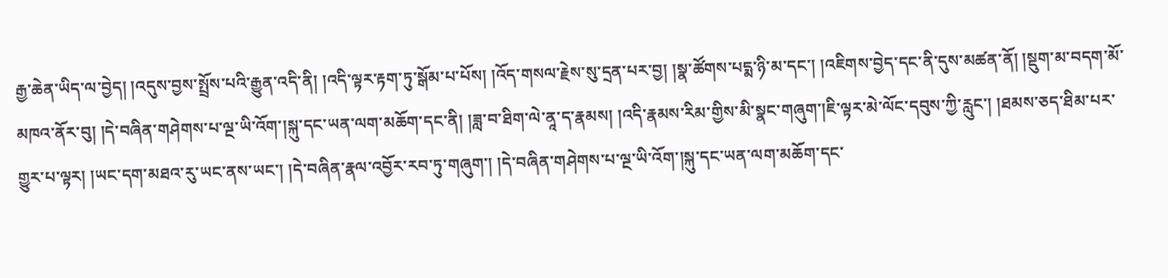རྒྱ་ཆེན་ཡིད་ལ་བྱེད། །འདུས་བྱས་སྤྲོས་པའི་རྒྱུན་འདི་ནི། །འདི་ལྟར་རྟག་ཏུ་སྒོམ་པ་པོས། །འོད་གསལ་རྗེས་སུ་དྲན་པར་བྱ། །སྣ་ཚོགས་པདྨ་ཉི་མ་དང་། །འཇིགས་བྱེད་དང་ནི་དུས་མཚན་ནོ། །སྡུག་མ་བདག་མོ་མཁའ་ནོར་བུ། །དེ་བཞིན་གཤེགས་པ་ལྔ་ཡི་འོག་།སྐུ་དང་ཡན་ལག་མཆོག་དང་ནི། །ཟླ་བ་ཐིག་ལེ་ནཱ་ད་རྣམས། །འདི་རྣམས་རིམ་གྱིས་མི་སྣང་གཞུག་།ཇི་ལྟར་མེ་ལོང་དབུས་ཀྱི་རླུང་། །ཐམས་ཅད་ཐིམ་པར་གྱུར་པ་ལྟར། །ཡང་དག་མཐའ་རུ་ཡང་ནས་ཡང་། །དེ་བཞིན་རྣལ་འབྱོར་རབ་ཏུ་གཞུག་། །དེ་བཞིན་གཤེགས་པ་ལྔ་ཡི་འོག་།སྐུ་དང་ཡན་ལག་མཆོག་དང་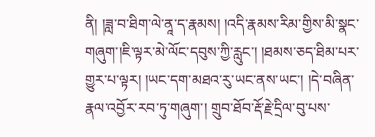ནི། །ཟླ་བ་ཐིག་ལེ་ནཱ་ད་རྣམས། །འདི་རྣམས་རིམ་གྱིས་མི་སྣང་གཞུག་།ཇི་ལྟར་མེ་ལོང་དབུས་ཀྱི་རླུང་། །ཐམས་ཅད་ཐིམ་པར་གྱུར་པ་ལྟར། །ཡང་དག་མཐའ་རུ་ཡང་ནས་ཡང་། །དེ་བཞིན་རྣལ་འབྱོར་རབ་ཏུ་གཞུག་། གྲུབ་ཐོབ་རྡོ་རྗེ་དྲིལ་བུ་པས་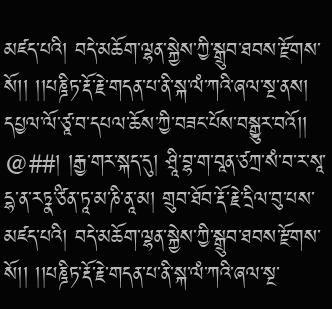མཛད་པའི། བདེ་མཆོག་ལྷན་སྐྱེས་ཀྱི་སྒྲུབ་ཐབས་རྫོགས་སོ།། །།པཎྜིཏ་རྡོ་རྗེ་གདན་པ་ནི་སྐ་ལཾ་ཀའི་ཞལ་སྔ་ནས། དཔྱལ་ལོ་ཙཱ་བ་དཔལ་ཆོས་ཀྱི་བཟང་པོས་བསྒྱུར་བའོ།། @##། །རྒྱ་གར་སྐད་དུ། ཤྲཱི་བྷ་ག་བཱན་ཙཀྲ་སཾ་བ་ར་སཱ་དྷ་ན་རཏྣ་ཙིན་ཏཱ་མ་ཎི་ནཱ་མ། གྲུབ་ཐོབ་རྡོ་རྗེ་དྲིལ་བུ་པས་མཛད་པའི། བདེ་མཆོག་ལྷན་སྐྱེས་ཀྱི་སྒྲུབ་ཐབས་རྫོགས་སོ།། །།པཎྜིཏ་རྡོ་རྗེ་གདན་པ་ནི་སྐ་ལཾ་ཀའི་ཞལ་སྔ་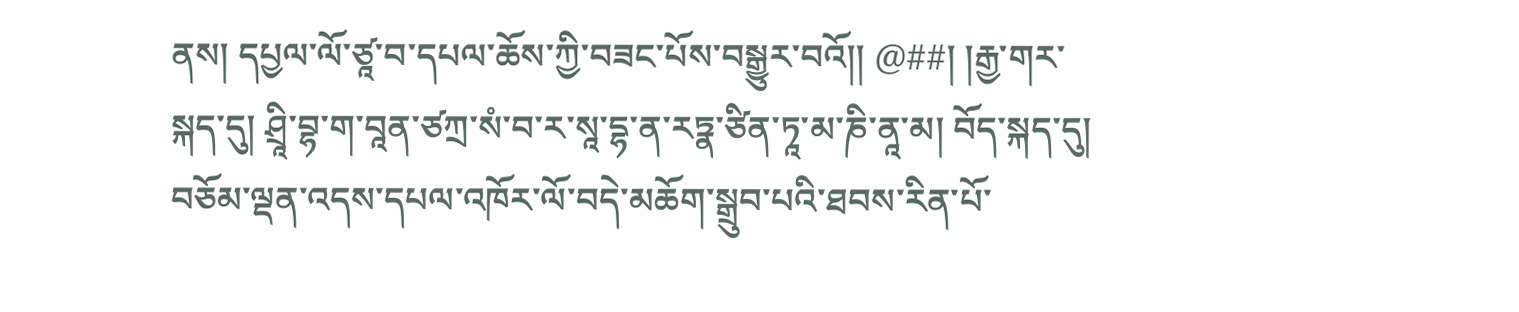ནས། དཔྱལ་ལོ་ཙཱ་བ་དཔལ་ཆོས་ཀྱི་བཟང་པོས་བསྒྱུར་བའོ།། @##། །རྒྱ་གར་སྐད་དུ། ཤྲཱི་བྷ་ག་བཱན་ཙཀྲ་སཾ་བ་ར་སཱ་དྷ་ན་རཏྣ་ཙིན་ཏཱ་མ་ཎི་ནཱ་མ། བོད་སྐད་དུ། བཅོམ་ལྡན་འདས་དཔལ་འཁོར་ལོ་བདེ་མཆོག་སྒྲུབ་པའི་ཐབས་རིན་པོ་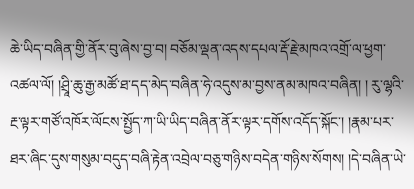ཆེ་ཡིད་བཞིན་གྱི་ནོར་བུ་ཞེས་བྱ་བ། བཅོམ་ལྡན་འདས་དཔལ་རྡོ་རྗེ་མཁའ་འགྲོ་ལ་ཕྱག་འཚལ་ལོ། །ཤྲཱི་ཆུ་རྒྱ་མཚོ་ཐ་དད་མེད་བཞིན་ཧེ་འདུས་མ་བྱས་ནམ་མཁའ་བཞིན། ། རུ་ལྷའི་རྔ་ལྟར་གཙོ་འཁོར་ལོངས་སྤྱོད་ཀ་ཡི་ཡིད་བཞིན་ནོར་ལྟར་དགོས་འདོད་སྐོང་། །རྣམ་པར་ཐར་ཞིང་དུས་གསུམ་བདུད་བཞི་རྟེན་འབྲེལ་བཅུ་གཉིས་བདེན་གཉིས་སོགས། །དེ་བཞིན་ཡེ་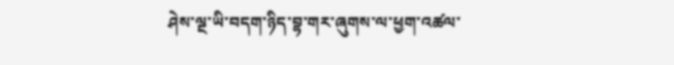ཤེས་ལྔ་ཡི་བདག་ཉིད་བྷ་གར་ཞུགས་ལ་ཕྱག་འཚལ་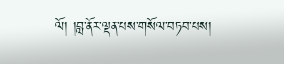ལོ། །བླ་ནོར་ལྡན་པས་གསོལ་བཏབ་པས།